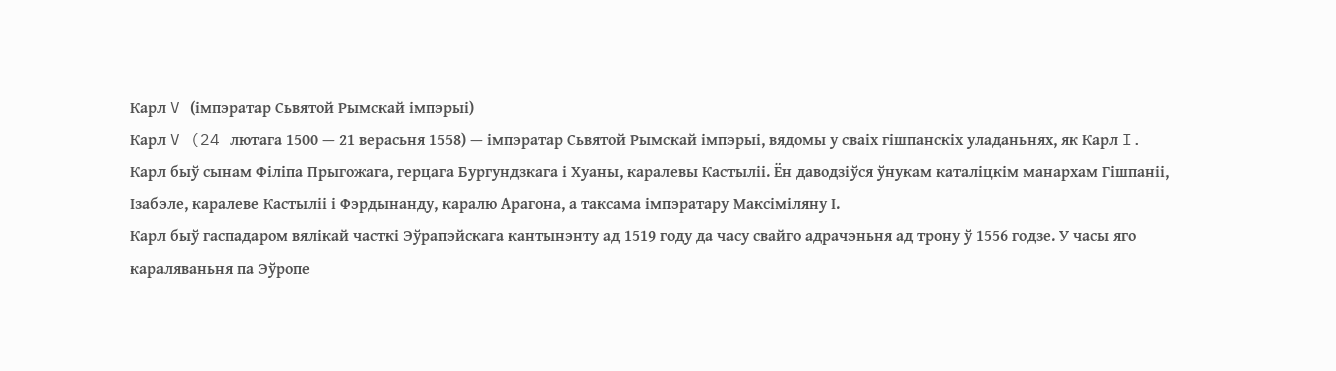Карл V (імпэратар Сьвятой Рымскай імпэрыі)
Карл V (24 лютага 1500 — 21 верасьня 1558) — імпэратар Сьвятой Рымскай імпэрыі, вядомы у сваіх гішпанскіх уладаньнях, як Карл I. Карл быў сынам Філіпа Прыгожага, герцага Бургундзкага і Хуаны, каралевы Кастыліі. Ён даводзіўся ўнукам каталіцкім манархам Гішпаніі, Ізабэле, каралеве Кастыліі і Фэрдынанду, каралю Арагона, а таксама імпэратару Максіміляну І.
Карл быў гаспадаром вялікай часткі Эўрапэйскага кантынэнту ад 1519 году да часу свайго адрачэньня ад трону ў 1556 годзе. У часы яго караляваньня па Эўропе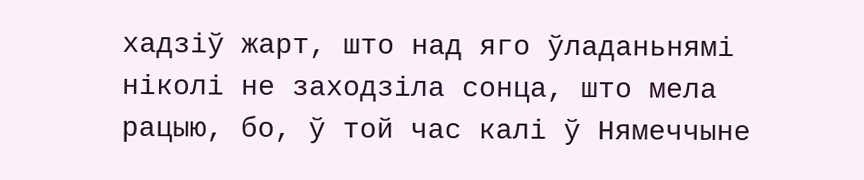хадзіў жарт, што над яго ўладаньнямі ніколі не заходзіла сонца, што мела рацыю, бо, ў той час калі ў Нямеччыне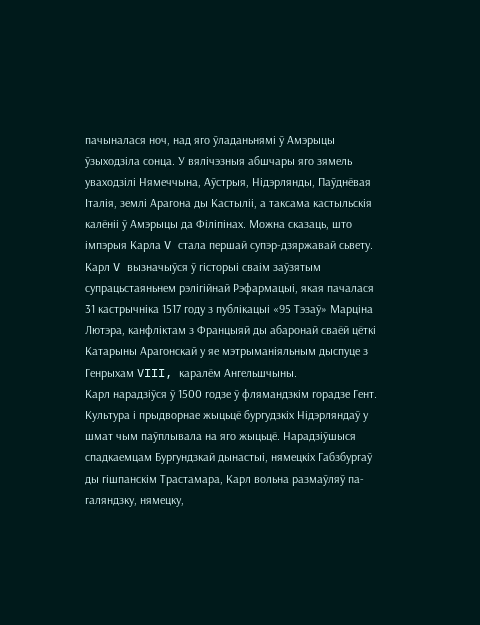пачыналася ноч, над яго ўладаньнямі ў Амэрыцы ўзыходзіла сонца. У вялічэзныя абшчары яго зямель уваходзілі Нямеччына, Аўстрыя, Нідэрлянды, Паўднёвая Італія, землі Арагона ды Кастыліі, а таксама кастыльскія калёніі ў Амэрыцы да Філіпінах. Можна сказаць, што імпэрыя Карла V стала першай супэр-дзяржавай сьвету.
Карл V вызначыўся ў гісторыі сваім заўзятым супрацьстаяньнем рэлігійнай Рэфармацыі, якая пачалася 31 кастрычніка 1517 году з публікацыі «95 Тэзаў» Марціна Лютэра, канфліктам з Францыяй ды абаронай сваёй цёткі Катарыны Арагонскай у яе мэтрыманіяльным дыспуце з Генрыхам VIII, каралём Ангельшчыны.
Карл нарадзіўся ў 1500 годзе ў флямандзкім горадзе Гент. Культура і прыдворнае жыцьцё бургудзкіх Нідэрляндаў у шмат чым паўплывала на яго жыцьцё. Нарадзіўшыся спадкаемцам Бургундзкай дынастыі, нямецкіх Габзбургаў ды гішпанскім Трастамара, Карл вольна размаўляў па-галяндзку, нямецку,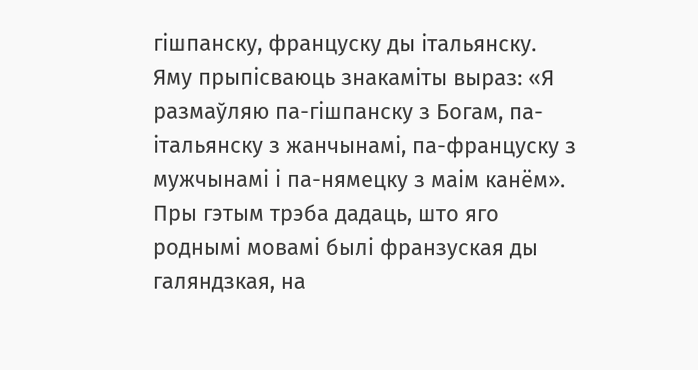гішпанску, француску ды італьянску. Яму прыпісваюць знакаміты выраз: «Я размаўляю па-гішпанску з Богам, па-італьянску з жанчынамі, па-француску з мужчынамі і па-нямецку з маім канём».
Пры гэтым трэба дадаць, што яго роднымі мовамі былі франзуская ды галяндзкая, на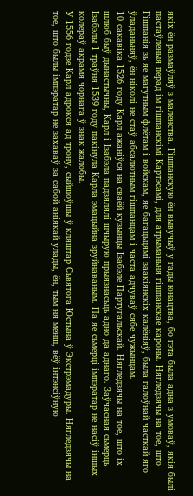якіх ён размаўляў з маленства. Гішпанскую ён вывучыў у гады юнацтва, бо гэта была адна з умоваў, якія былі пастаўленыя перад ім гішпанскімі Картэсамі, для атрыманьня гішпанскае кароны. Нягледзячы на тое, што Гішпанія зь яе магутным флётам і войскам, яе багацьцямі заакіянскіх калёніяў, была галоўнай часткай яго ўладаньняў, ён ніколі не стаў абсалютным гішпанцам і часта адчуваў сябе чужынцам.
10 сакавіка 1526 году Карл ажаніўся на сваёй кузынцы Ізабэле Партугальскай. Нягледзячы на тое, што іх шлюб быў дынастычны, Карл і Ізабэла падзялялі шчырую прыязнасьць адно да аднаго. Заўчасная сьмерць Ізабэлы 1 траўня 1539 году пакінула Карла эмацыйна зруйнаваным. Па яе сьмерці імпэратар не насіў іншых колераў акрамя чорнага ў знак жалобы.
У 1556 годзе Карл адрокся ад трону, сыйшоўшы ў кляштар Сьвятога Юстына ў Экстрэмадуры. Нягледзячы на тое, што былы імпэратар не захаваў за сабой аніякай улады, ён, тым ня менш, вёў інтэнсіўную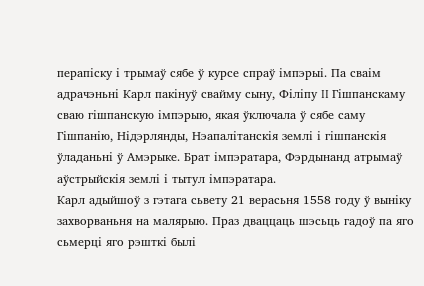перапіску і трымаў сябе ў курсе спраў імпэрыі. Па сваім адрачэньні Карл пакінуў свайму сыну, Філіпу II Гішпанскаму сваю гішпанскую імпэрыю, якая ўключала ў сябе саму Гішпанію, Нідэрлянды, Нэапалітанскія землі і гішпанскія ўладаньні ў Амэрыке. Брат імпэратара, Фэрдынанд атрымаў аўстрыйскія землі і тытул імпэратара.
Карл адыйшоў з гэтага сьвету 21 верасьня 1558 году ў выніку захворваньня на малярыю. Праз дваццаць шэсьць гадоў па яго сьмерці яго рэшткі былі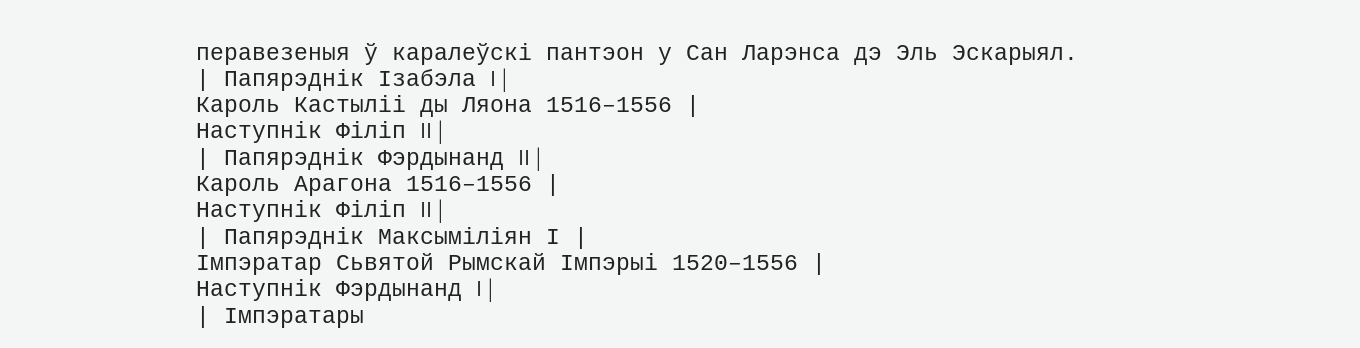перавезеныя ў каралеўскі пантэон у Сан Ларэнса дэ Эль Эскарыял.
| Папярэднік Ізабэла I |
Кароль Кастыліі ды Ляона 1516–1556 |
Наступнік Філіп II |
| Папярэднік Фэрдынанд II |
Кароль Арагона 1516–1556 |
Наступнік Філіп II |
| Папярэднік Максыміліян І |
Імпэратар Сьвятой Рымскай Імпэрыі 1520–1556 |
Наступнік Фэрдынанд I |
| Імпэратары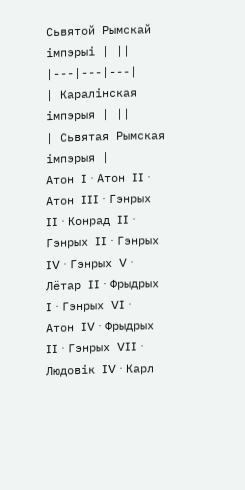Сьвятой Рымскай імпэрыі | ||
|---|---|---|
| Каралінская імпэрыя | ||
| Сьвятая Рымская імпэрыя |
Атон I · Атон II · Атон III · Гэнрых II · Конрад II · Гэнрых II · Гэнрых IV · Гэнрых V · Лётар II · Фрыдрых I · Гэнрых VI · Атон IV · Фрыдрых II · Гэнрых VII · Людовік IV · Карл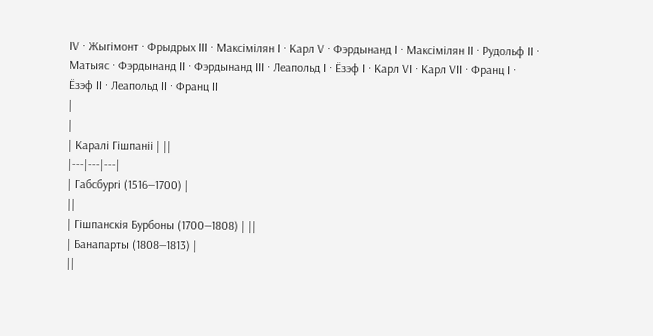IV · Жыгімонт · Фрыдрых III · Максімілян I · Карл V · Фэрдынанд I · Максімілян II · Рудольф II · Матыяс · Фэрдынанд II · Фэрдынанд III · Леапольд I · Ёзэф I · Карл VI · Карл VII · Франц I · Ёзэф II · Леапольд II · Франц II
|
|
| Каралі Гішпаніі | ||
|---|---|---|
| Габсбургі (1516—1700) |
||
| Гішпанскія Бурбоны (1700—1808) | ||
| Банапарты (1808—1813) |
||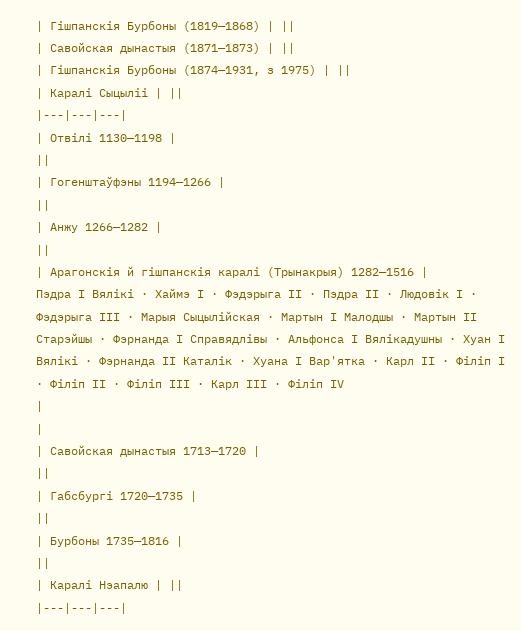| Гішпанскія Бурбоны (1819—1868) | ||
| Савойская дынастыя (1871—1873) | ||
| Гішпанскія Бурбоны (1874—1931, з 1975) | ||
| Каралі Сыцыліі | ||
|---|---|---|
| Отвілі 1130—1198 |
||
| Гогенштаўфэны 1194—1266 |
||
| Анжу 1266—1282 |
||
| Арагонскія й гішпанскія каралі (Трынакрыя) 1282—1516 |
Пэдра I Вялікі · Хаймэ I · Фэдэрыга II · Пэдра II · Людовік I · Фэдэрыга III · Марыя Сыцылійская · Мартын I Малодшы · Мартын II Старэйшы · Фэрнанда I Справядлівы · Альфонса I Вялікадушны · Хуан I Вялікі · Фэрнанда II Каталік · Хуана I Вар'ятка · Карл II · Філіп I · Філіп II · Філіп III · Карл III · Філіп IV
|
|
| Савойская дынастыя 1713—1720 |
||
| Габсбургі 1720—1735 |
||
| Бурбоны 1735—1816 |
||
| Каралі Нэапалю | ||
|---|---|---|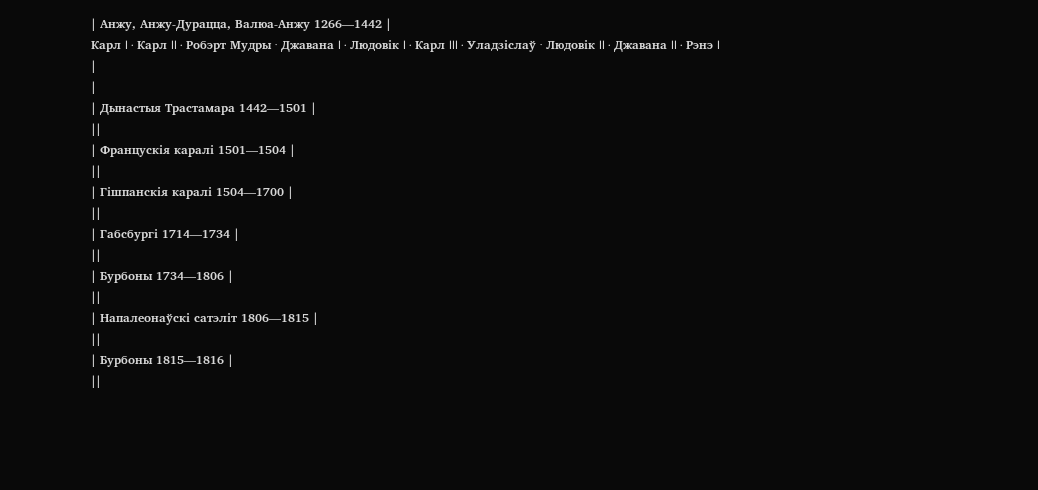| Анжу, Анжу-Дурацца, Валюа-Анжу 1266—1442 |
Карл I · Карл II · Робэрт Мудры · Джавана I · Людовік I · Карл III · Уладзіслаў · Людовік II · Джавана II · Рэнэ I
|
|
| Дынастыя Трастамара 1442—1501 |
||
| Францускія каралі 1501—1504 |
||
| Гішпанскія каралі 1504—1700 |
||
| Габсбургі 1714—1734 |
||
| Бурбоны 1734—1806 |
||
| Напалеонаўскі сатэліт 1806—1815 |
||
| Бурбоны 1815—1816 |
||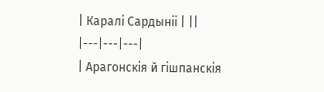| Каралі Сардыніі | ||
|---|---|---|
| Арагонскія й гішпанскія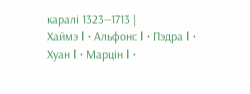каралі 1323—1713 |
Хаймэ I · Альфонс I · Пэдра I · Хуан I · Марцін I ·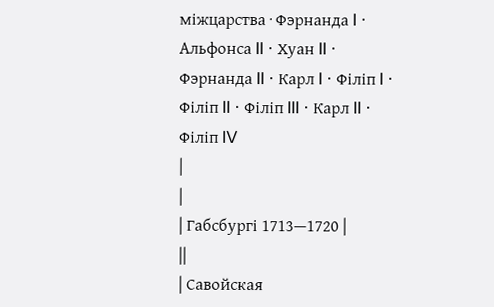міжцарства · Фэрнанда I · Альфонса II · Хуан II · Фэрнанда II · Карл I · Філіп I · Філіп II · Філіп III · Карл II · Філіп IV
|
|
| Габсбургі 1713—1720 |
||
| Савойская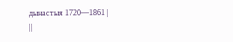дынастыя 1720—1861 |
||